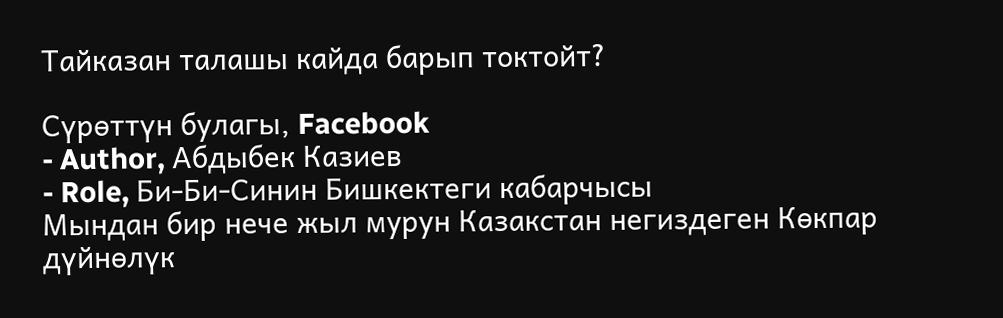Тайказан талашы кайда барып токтойт?

Сүрөттүн булагы, Facebook
- Author, Абдыбек Казиев
- Role, Би-Би-Синин Бишкектеги кабарчысы
Мындан бир нече жыл мурун Казакстан негиздеген Көкпар дүйнөлүк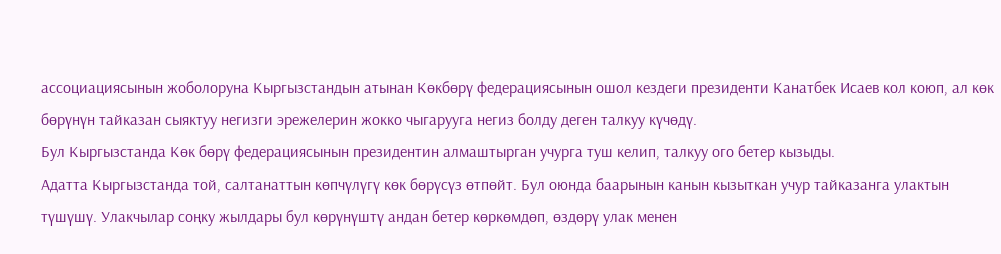ассоциациясынын жоболоруна Кыргызстандын атынан Көкбөрү федерациясынын ошол кездеги президенти Канатбек Исаев кол коюп, ал көк бөрүнүн тайказан сыяктуу негизги эрежелерин жокко чыгарууга негиз болду деген талкуу күчөдү.
Бул Кыргызстанда Көк бөрү федерациясынын президентин алмаштырган учурга туш келип, талкуу ого бетер кызыды.
Адатта Кыргызстанда той, салтанаттын көпчүлүгү көк бөрүсүз өтпөйт. Бул оюнда баарынын канын кызыткан учур тайказанга улактын түшүшү. Улакчылар соңку жылдары бул көрүнүштү андан бетер көркөмдөп, өздөрү улак менен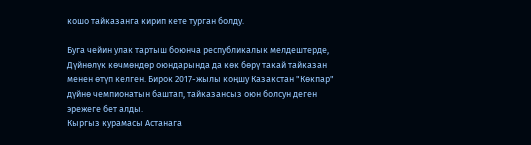кошо тайказанга кирип кете турган болду.

Буга чейин улак тартыш боюнча республикалык мелдештерде, Дүйнөлүк көчмөндөр оюндарында да көк бөрү такай тайказан менен өтүп келген. Бирок 2017-жылы коңшу Казакстан "Көкпар" дүйнө чемпионатын баштап, тайказансыз оюн болсун деген эрежеге бет алды.
Кыргыз курамасы Астанага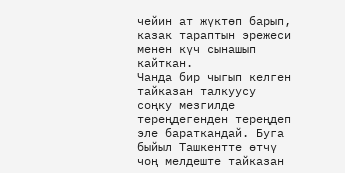чейин ат жүктөп барып, казак тараптын эрежеси менен күч сынашып кайткан.
Чанда бир чыгып келген тайказан талкуусу соңку мезгилде тереңдегенден тереңдеп эле бараткандай. Буга быйыл Ташкентте өтчү чоң мелдеште тайказан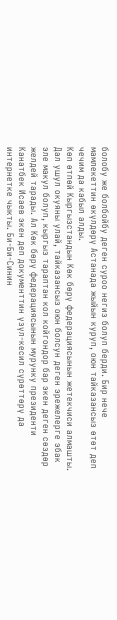болобу же болбойбу деген суроо негиз болуп берди. Бир нече мамлекеттин өкүлдөрү Астанада жыйын куруп, оюн тайказансыз өтөт деп чечим да кабыл алды.
Көп өтпөй Кыргызстандын Көк бөрү федерациясынын жетекчиси алмашты. Дал ушул окуяны улай, тайказансыз оюн болсун деген эрежелерге эбак эле макул болуп, кыргыз тараптан кол койгондор бар экен деген сөздөр желдей тарады. Ал Көк бөрү федерациясынын мурунку президенти Канатбек Исаев экен деп документтин үзүл-кесил сүрөттөрү да интернетке чыкты. Би-Би-Синин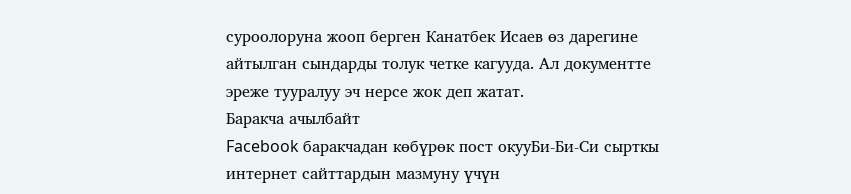суроолоруна жооп берген Канатбек Исаев өз дарегине айтылган сындарды толук четке кагууда. Ал документте эреже тууралуу эч нерсе жок деп жатат.
Баракча ачылбайт
Facebook баракчадан көбүрөк пост окууБи-Би-Си сырткы интернет сайттардын мазмуну үчүн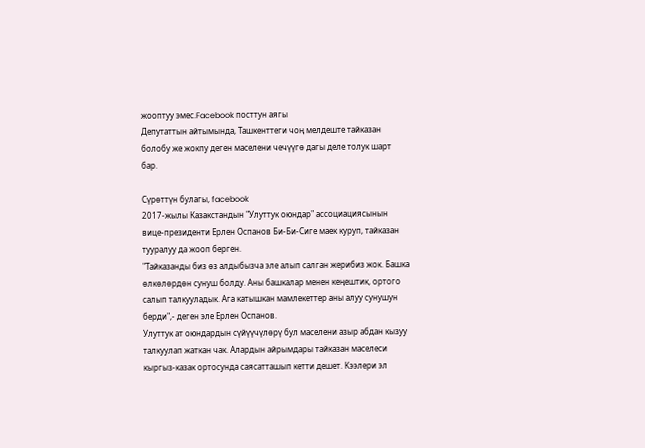жооптуу эмес.Facebook посттун аягы
Депутаттын айтымында, Ташкенттеги чоң мелдеште тайказан болобу же жокпу деген маселени чечүүгө дагы деле толук шарт бар.

Сүрөттүн булагы, facebook
2017-жылы Казакстандын "Улуттук оюндар" ассоциациясынын вице-президенти Ерлен Оспанов Би-Би-Сиге маек куруп, тайказан тууралуу да жооп берген.
"Тайказанды биз өз алдыбызча эле алып салган жерибиз жок. Башка өлкөлөрдөн сунуш болду. Аны башкалар менен кеңештик, ортого салып талкууладык. Ага катышкан мамлекеттер аны алуу сунушун берди",- деген эле Ерлен Оспанов.
Улуттук ат оюндардын сүйүүчүлөрү бул маселени азыр абдан кызуу талкуулап жаткан чак. Алардын айрымдары тайказан маселеси кыргыз-казак ортосунда саясатташып кетти дешет. Кээлери эл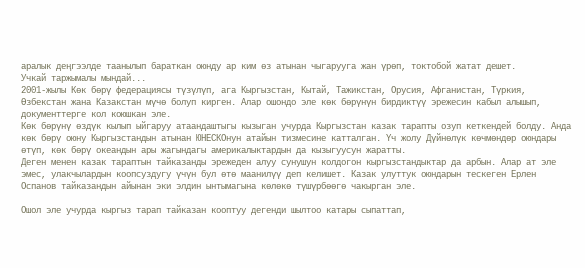аралык деңгээлде таанылып бараткан оюнду ар ким өз атынан чыгарууга жан үрөп, токтобой жатат дешет.
Учкай таржымалы мындай...
2001-жылы Көк бөрү федерациясы түзүлүп, ага Кыргызстан, Кытай, Тажикстан, Орусия, Афганистан, Түркия, Өзбекстан жана Казакстан мүчө болуп кирген. Алар ошондо эле көк бөрүнүн бирдиктүү эрежесин кабыл алышып, документтерге кол коюшкан эле.
Көк бөрүнү өздүк кылып ыйгаруу атаандаштыгы кызыган учурда Кыргызстан казак тарапты озуп кеткендей болду. Анда көк бөрү оюну Кыргызстандын атынан ЮНЕСКОнун атайын тизмесине катталган. Үч жолу Дүйнөлүк көчмөндөр оюндары өтүп, көк бөрү океандын ары жагындагы америкалыктардын да кызыгуусун жаратты.
Деген менен казак тараптын тайказанды эрежеден алуу сунушун колдогон кыргызстандыктар да арбын. Алар ат эле эмес, улакчылардын коопсуздугу үчүн бул өтө маанилүү деп келишет. Казак улуттук оюндарын тескеген Ерлен Оспанов тайказандын айынан эки элдин ынтымагына көлөкө түшүрбөөгө чакырган эле.

Ошол эле учурда кыргыз тарап тайказан кооптуу дегенди шылтоо катары сыпаттап,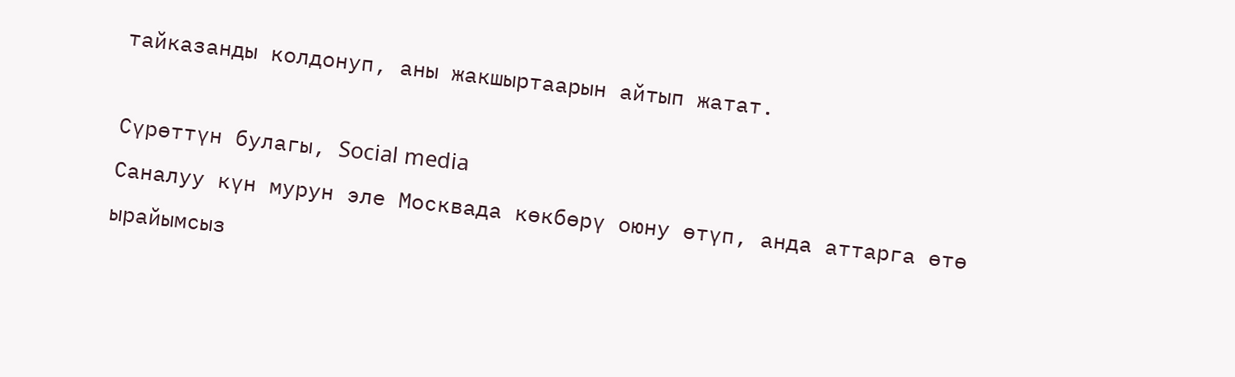тайказанды колдонуп, аны жакшыртаарын айтып жатат.

Сүрөттүн булагы, Social media
Саналуу күн мурун эле Москвада көкбөрү оюну өтүп, анда аттарга өтө ырайымсыз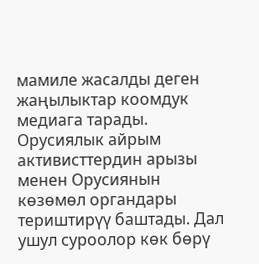мамиле жасалды деген жаңылыктар коомдук медиага тарады. Орусиялык айрым активисттердин арызы менен Орусиянын көзөмөл органдары териштирүү баштады. Дал ушул суроолор көк бөрү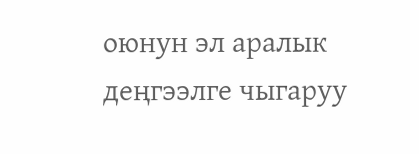оюнун эл аралык деңгээлге чыгаруу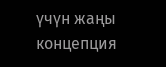үчүн жаңы концепция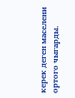керек деген маселени ортого чыгарды.